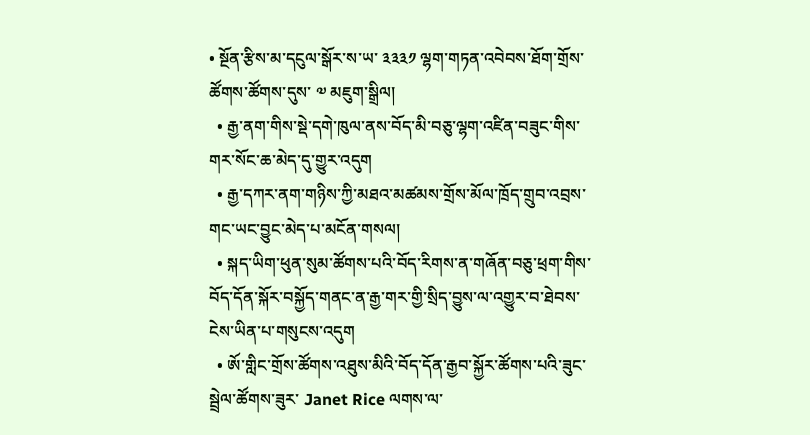• སྔོན་རྩིས་མ་དངུལ་སྒོར་ས་ཡ་ ༣༣༣༡ ལྷག་གཏན་འབེབས་ཐོག་གྲོས་ཚོགས་ཚོགས་དུས་ ༧ མཇུག་སྒྲིལ།
  • རྒྱ་ནག་གིས་སྡེ་དགེ་ཁུལ་ནས་བོད་མི་བཅུ་ལྷག་འཛིན་བཟུང་གིས་གར་སོང་ཆ་མེད་དུ་གྱུར་འདུག
  • རྒྱ་དཀར་ནག་གཉིས་ཀྱི་མཐའ་མཚམས་གྲོས་མོལ་ཁྲོད་གྲུབ་འབྲས་གང་ཡང་བྱུང་མེད་པ་མངོན་གསལ།
  • སྐད་ཡིག་ཕུན་སུམ་ཚོགས་པའི་བོད་རིགས་ན་གཞོན་བཅུ་ཕྲག་གིས་བོད་དོན་སྐོར་བསྐྱོད་གནང་ན་རྒྱ་གར་གྱི་སྲིད་བྱུས་ལ་འགྱུར་བ་ཐེབས་ངེས་ཡིན་པ་གསུངས་འདུག
  • ཨོ་གླིང་གྲོས་ཚོགས་འཐུས་མིའི་བོད་དོན་རྒྱབ་སྐྱོར་ཚོགས་པའི་ཟུང་སྦྲེལ་ཚོགས་ཟུར་ Janet Rice ལགས་ལ་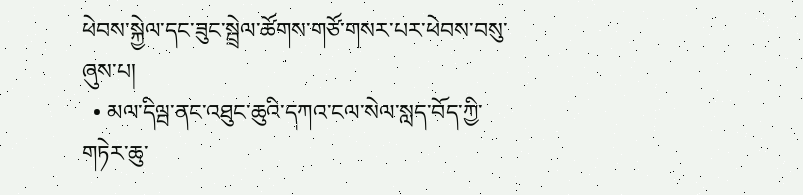ཕེབས་སྐྱེལ་དང་ཟུང་སྦྲེལ་ཚོགས་གཙོ་གསར་པར་ཕེབས་བསུ་ཞུས་པ།
  • མལ་དིལྦ་ནང་འཐུང་ཆུའི་དཀའ་ངལ་སེལ་སླད་བོད་ཀྱི་གཏེར་ཆུ་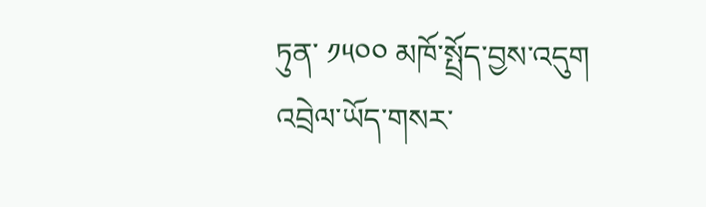ཏུན་ ༡༥༠༠ མཁོ་སྤྲོད་བྱས་འདུག
འབྲེལ་ཡོད་གསར་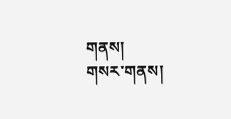གནས།
གསར་གནས།